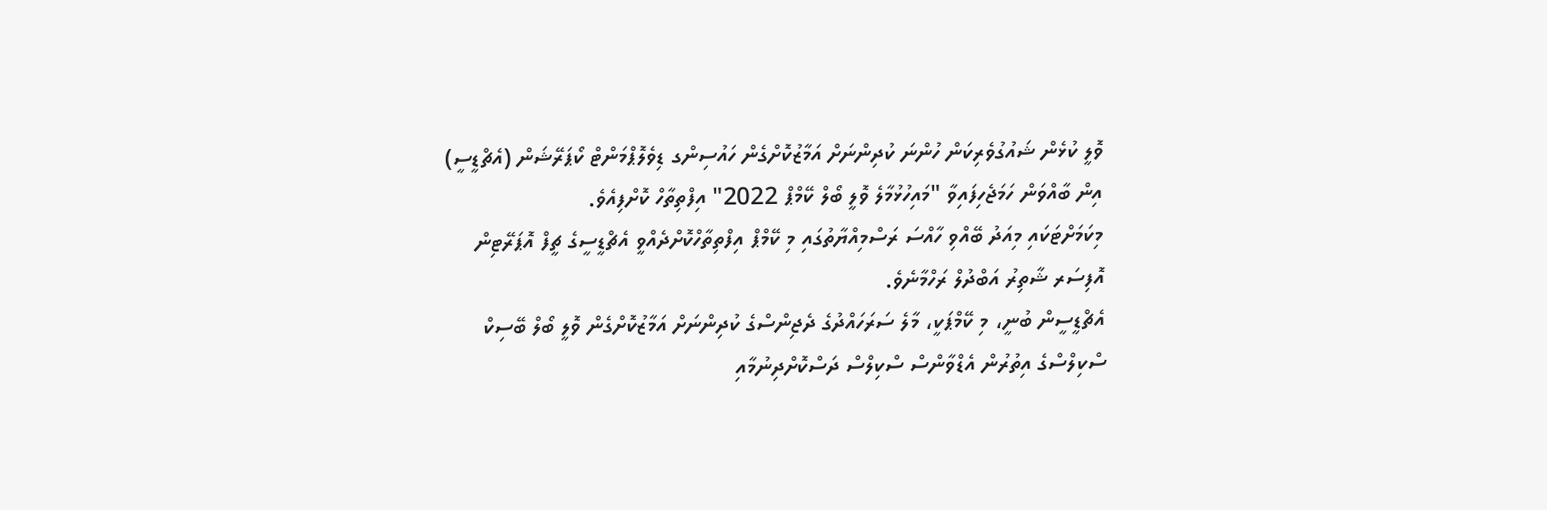ވޮލީ ކުޅެން ޝައުގުވެރިކަން ހުންނަ ކުދިންނަށް އަމާޒުކޮށްގެން ހައުސިންގ ޑިވެލޮޕްމަންޓް ކޯޕަރޭޝަން (އެޗްޑީސީ) އިން ބާއްވަން ހަމަޖެހިފައިވާ "މައިހުޅުމާލެ ވޮލީ ބޯލް ކޭމްޕް 2022" އިފްތިތާހް ކޮށްފިއެވެ.
މިކަމަށްޓަކައި މިއަދު ބޭއްވި ހާއްސަ ރަސްމިއްޔާތުގައި މި ކޭމްޕް އިފްތިތާހްކޮށްދެއްވީ އެޗްޑީސީގެ ޗީފް އޮޕަރޭޓިން އޮފިސަރ ޝާތިރު އަބްދުލް ރަހްމާނެވެ.
އެޗްޑީސީން ބުނީ، މި ކޭމްޕަކީ، މާލެ ސަރަހައްދުގެ ދެޖިންސްގެ ކުދިންނަށް އަމާޒުކޮށްގެން ވޮލީ ބޯލް ބޭސިކް ސްކިލްސްގެ އިތުރުން އެޑްވާންސް ސްކިލްސް ދަސްކޮށްދިނުމާއި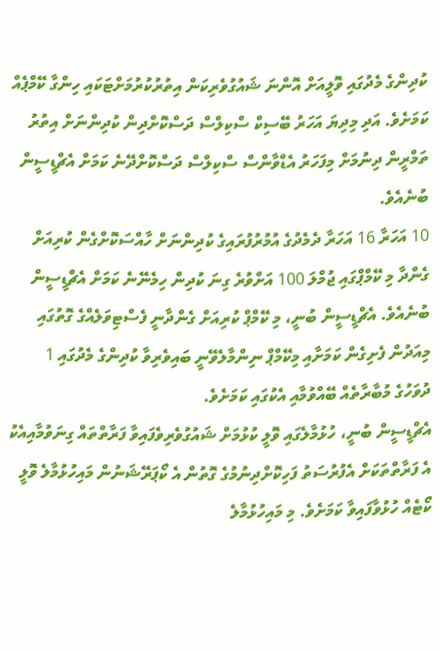ކުދިންގެ މެދުގައި ވޮލީއަށް އޮންނަ ޝައުގުވެރިކަން އިތުރުކުރުމަށްޓަކައި ހިންގާ ކޭމްޕެއް ކަމަށެވެ. އަދި މިދިޔަ އަހަރު ބޭސިކް ސްކިލްސް ދަސްކޮށްދިން ކުދިންނަށް އިތުރު ތަމްރީން ދިނުމަށް މިފަހަރު އެޑްވާންސް ސްކިލްސް ދަސްކޮށްދޭނެ ކަމަށް އެޗްޑީސީން ބުނެއެވެ.
10 އަހަރާ 16 އަހަރާ ދެމެދުގެ އުމުރުފުރައިގެ ކުދިންނަށް ހާއްސަކޮށްގެން ކުރިއަށް ގެންދާ މި ކޭމްޕްގައި ޖުމްލަ 100 އަށްވުރެ ގިނަ ކުދިން ހިމެނޭނެ ކަމަށް އެޗްޑީސީން ބުނެއެވެ. އެޗްޑީސީން ބުނީ، މި ކޭމްޕް ކުރިއަށް ގެންދާނީ ފެސްޓިވަލެއްގެ ގޮތުގައި މިއަދުން ފެށިގެން ކަމަށާއި މިކޭމްޕް ނިންމާލެވޭނީ ބައިވެރިވާ ކުދިންގެ މެދުގައި 1 ދުވަހުގެ މުބާރާތެއް ބޭއްވުމާއި އެކުގައި ކަމަށެވެ.
އެޗްޑީސީން ބުނީ، ހުޅުމާލެގައި ވޮލީ ކުޅުމަށް ޝައުގުވެރިވެފައިވާ ފަރާތްތައް ގިނަވުމާއިއެކު އެ ފަރާތްތަކަށް އެފުރުސަތު ފަހިކޮށްދިނުމުގެ ގޮތުން އެ ކޯޕަރޭޝަނުން މައިހުޅުމާލެ ވޮލީ ކޯޓެއް ހުޅުވާފައިވާ ކަމަށެވެ. މި މައިހުޅުމާލެ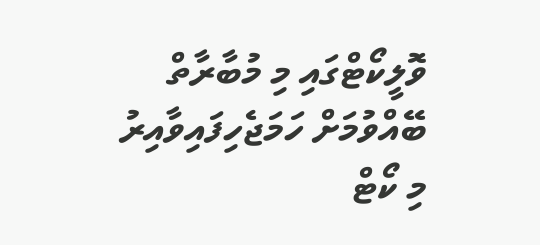ވޮލީކޯޓްގައި މި މުބާރާތް ބޭއްވުމަށް ހަމަޖެހިފައިވާއިރު މި ކޯޓް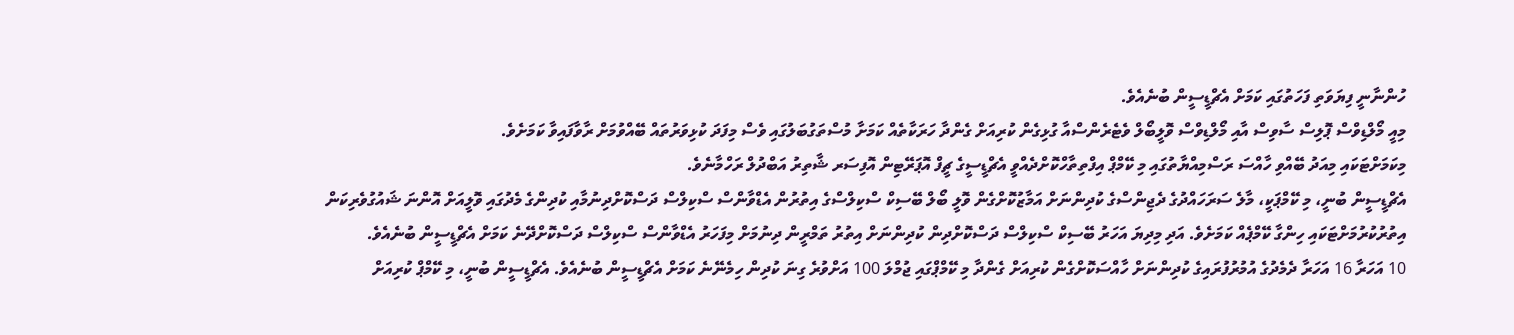ހުންނާނީ ފިޔަވަތި ފަހަތުގައި ކަމަށް އެޗްޑީސީން ބުނެއެވެ.
މިއީ މޯލްޑިވްސް ޕޮލިސް ސާވިސް އާއި މޯލްޑިވްސް ވޮލީބޯލް ވެޓެރެންސްއާ ގުޅިގެން ކުރިއަށް ގެންދާ ހަރަކާތެއް ކަމަށާ މުސްތަގުބަލުގައި ވެސް މިފަދަ ކުޅިވަރުތައް ބޭއްވުމަށް ރާވާފައިވާ ކަމަށެވެ.
މިކަމަށްޓަކައި މިއަދު ބޭއްވި ހާއްސަ ރަސްމިއްޔާތުގައި މި ކޭމްޕް އިފްތިތާހްކޮށްދެއްވީ އެޗްޑީސީގެ ޗީފް އޮޕަރޭޓިން އޮފިސަރ ޝާތިރު އަބްދުލް ރަހްމާނެވެ.
އެޗްޑީސީން ބުނީ، މި ކޭމްޕަކީ، މާލެ ސަރަހައްދުގެ ދެޖިންސްގެ ކުދިންނަށް އަމާޒުކޮށްގެން ވޮލީ ބޯލް ބޭސިކް ސްކިލްސްގެ އިތުރުން އެޑްވާންސް ސްކިލްސް ދަސްކޮށްދިނުމާއި ކުދިންގެ މެދުގައި ވޮލީއަށް އޮންނަ ޝައުގުވެރިކަން އިތުރުކުރުމަށްޓަކައި ހިންގާ ކޭމްޕެއް ކަމަށެވެ. އަދި މިދިޔަ އަހަރު ބޭސިކް ސްކިލްސް ދަސްކޮށްދިން ކުދިންނަށް އިތުރު ތަމްރީން ދިނުމަށް މިފަހަރު އެޑްވާންސް ސްކިލްސް ދަސްކޮށްދޭނެ ކަމަށް އެޗްޑީސީން ބުނެއެވެ.
10 އަހަރާ 16 އަހަރާ ދެމެދުގެ އުމުރުފުރައިގެ ކުދިންނަށް ހާއްސަކޮށްގެން ކުރިއަށް ގެންދާ މި ކޭމްޕްގައި ޖުމްލަ 100 އަށްވުރެ ގިނަ ކުދިން ހިމެނޭނެ ކަމަށް އެޗްޑީސީން ބުނެއެވެ. އެޗްޑީސީން ބުނީ، މި ކޭމްޕް ކުރިއަށް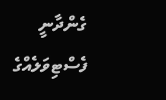ގެންދާނީ ފެސްޓިވަލެއްގެ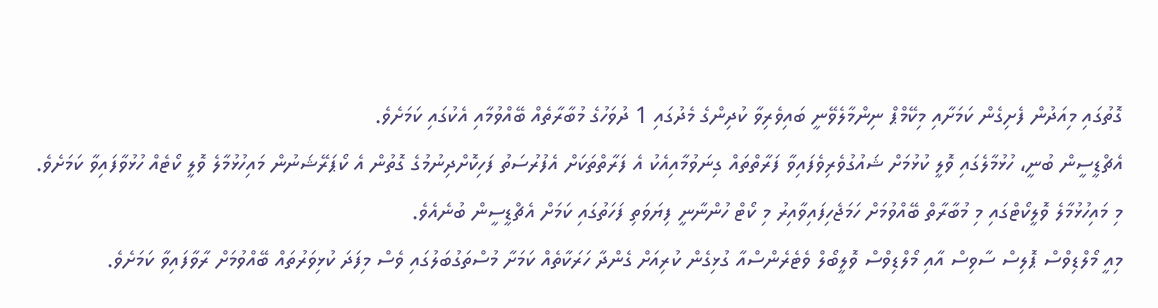ގޮތުގައި މިއަދުން ފެށިގެން ކަމަށާއި މިކޭމްޕް ނިންމާލެވޭނީ ބައިވެރިވާ ކުދިންގެ މެދުގައި 1 ދުވަހުގެ މުބާރާތެއް ބޭއްވުމާއި އެކުގައި ކަމަށެވެ.
އެޗްޑީސީން ބުނީ، ހުޅުމާލެގައި ވޮލީ ކުޅުމަށް ޝައުގުވެރިވެފައިވާ ފަރާތްތައް ގިނަވުމާއިއެކު އެ ފަރާތްތަކަށް އެފުރުސަތު ފަހިކޮށްދިނުމުގެ ގޮތުން އެ ކޯޕަރޭޝަނުން މައިހުޅުމާލެ ވޮލީ ކޯޓެއް ހުޅުވާފައިވާ ކަމަށެވެ. މި މައިހުޅުމާލެ ވޮލީކޯޓްގައި މި މުބާރާތް ބޭއްވުމަށް ހަމަޖެހިފައިވާއިރު މި ކޯޓް ހުންނާނީ ފިޔަވަތި ފަހަތުގައި ކަމަށް އެޗްޑީސީން ބުނެއެވެ.
މިއީ މޯލްޑިވްސް ޕޮލިސް ސާވިސް އާއި މޯލްޑިވްސް ވޮލީބޯލް ވެޓެރެންސްއާ ގުޅިގެން ކުރިއަށް ގެންދާ ހަރަކާތެއް ކަމަށާ މުސްތަގުބަލުގައި ވެސް މިފަދަ ކުޅިވަރުތައް ބޭއްވުމަށް ރާވާފައިވާ ކަމަށެވެ.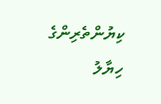ކިޔުންތެރިންގެ ހިޔާލު